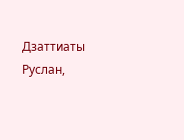Дзаттиаты Руслан,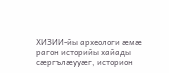ХИЗИИ-йы археологи æмæ рагон историйы хайады сæргълæууæг, историон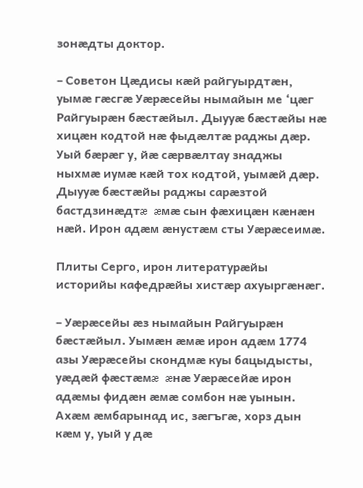зонæдты доктор.

– Советон Цæдисы кæй райгуырдтæн, уымæ гæсгæ Уæрæсейы нымайын ме ‘цæг Райгуырæн бæстæйыл. Дыууæ бæстæйы нæ хицæн кодтой нæ фыдæлтæ раджы дæр. Уый бæрæг у, йæ сæрвæлтау знаджы ныхмæ иумæ кæй тох кодтой, уымæй дæр. Дыууæ бæстæйы раджы сарæзтой бастдзинæдтæ æмæ сын фæхицæн кæнæн нæй. Ирон адæм æнустæм сты Уæрæсеимæ.

Плиты Серго, ирон литературæйы историйы кафедрæйы хистæр ахуыргæнæг.

– Уæрæсейы æз нымайын Райгуырæн бæстæйыл. Уымæн æмæ ирон адæм 1774 азы Уæрæсейы скондмæ куы бацыдысты, уæдæй фæстæмæ æнæ Уæрæсейæ ирон адæмы фидæн æмæ сомбон нæ уынын. Ахæм æмбарынад ис, зæгъгæ, хорз дын кæм у, уый у дæ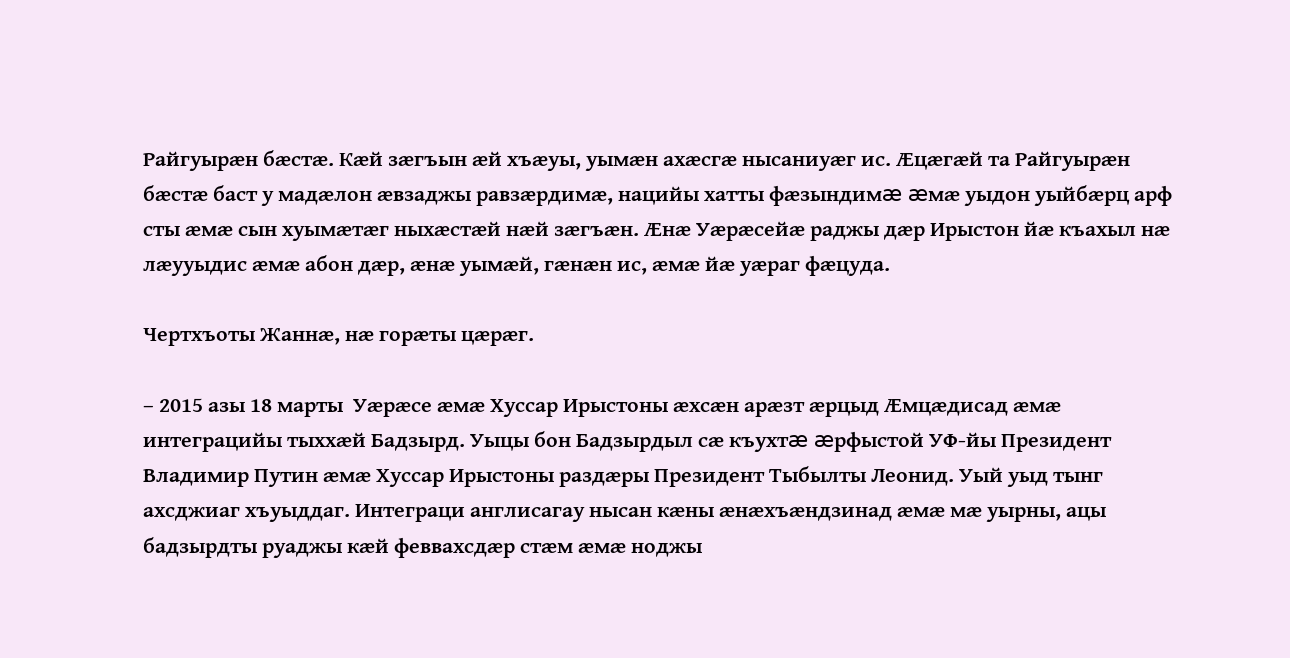Райгуырæн бæстæ. Кæй зæгъын æй хъæуы, уымæн ахæсгæ нысаниуæг ис. Æцæгæй та Райгуырæн бæстæ баст у мадæлон æвзаджы равзæрдимæ, нацийы хатты фæзындимæ æмæ уыдон уыйбæрц арф сты æмæ сын хуымæтæг ныхæстæй нæй зæгъæн. Æнæ Уæрæсейæ раджы дæр Ирыстон йæ къахыл нæ лæууыдис æмæ абон дæр, æнæ уымæй, гæнæн ис, æмæ йæ уæраг фæцуда.

Чертхъоты Жаннæ, нæ горæты цæрæг.

– 2015 азы 18 марты  Уæрæсе æмæ Хуссар Ирыстоны æхсæн арæзт æрцыд Æмцæдисад æмæ интеграцийы тыххæй Бадзырд. Уыцы бон Бадзырдыл сæ къухтæ æрфыстой УФ-йы Президент Владимир Путин æмæ Хуссар Ирыстоны раздæры Президент Тыбылты Леонид. Уый уыд тынг ахсджиаг хъуыддаг. Интеграци англисагау нысан кæны æнæхъæндзинад æмæ мæ уырны, ацы бадзырдты руаджы кæй феввахсдæр стæм æмæ ноджы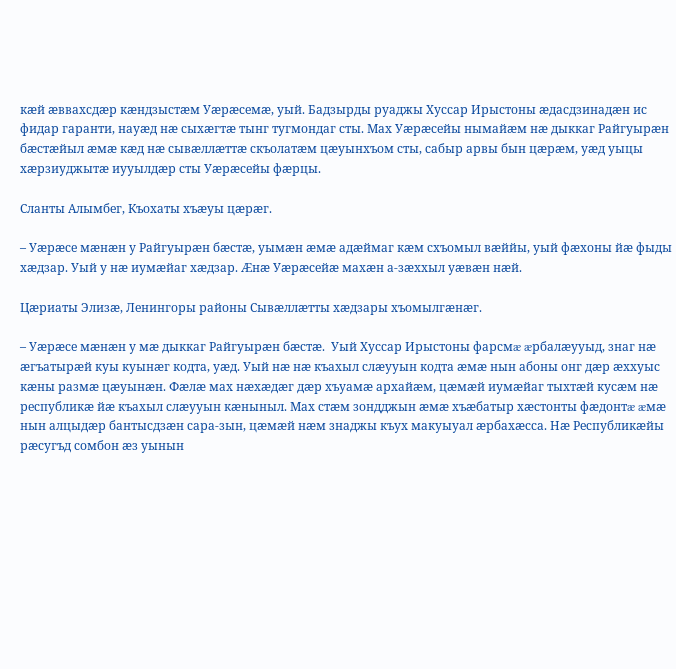кæй æввахсдæр кæндзыстæм Уæрæсемæ, уый. Бадзырды руаджы Хуссар Ирыстоны æдасдзинадæн ис фидар гаранти, науæд нæ сыхæгтæ тынг тугмондаг сты. Мах Уæрæсейы нымайæм нæ дыккаг Райгуырæн бæстæйыл æмæ кæд нæ сывæллæттæ скъолатæм цæуынхъом сты, сабыр арвы бын цæрæм, уæд уыцы хæрзиуджытæ иууылдæр сты Уæрæсейы фæрцы.

Сланты Алымбег, Къохаты хъæуы цæрæг.

– Уæрæсе мæнæн у Райгуырæн бæстæ, уымæн æмæ адæймаг кæм схъомыл вæййы, уый фæхоны йæ фыды хæдзар. Уый у нæ иумæйаг хæдзар. Æнæ Уæрæсейæ махæн а-зæххыл уæвæн нæй.

Цæриаты Элизæ, Ленингоры районы Сывæллæтты хæдзары хъомылгæнæг.

– Уæрæсе мæнæн у мæ дыккаг Райгуырæн бæстæ.  Уый Хуссар Ирыстоны фарсмæ æрбалæууыд, знаг нæ æгъатырæй куы куынæг кодта, уæд. Уый нæ нæ къахыл слæууын кодта æмæ нын абоны онг дæр æххуыс кæны размæ цæуынæн. Фæлæ мах нæхæдæг дæр хъуамæ архайæм, цæмæй иумæйаг тыхтæй кусæм нæ республикæ йæ къахыл слæууын кæныныл. Мах стæм зондджын æмæ хъæбатыр хæстонты фæдонтæ æмæ нын алцыдæр бантысдзæн сара-зын, цæмæй нæм знаджы къух макуыуал æрбахæсса. Нæ Республикæйы рæсугъд сомбон æз уынын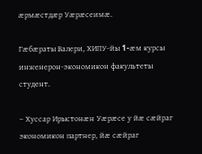æрмæстдæр Уæрæсеимæ.

Гæбæраты Валери, ХИПУ-йы 1-æм курсы инженерон-экономикон факультеты студент.

– Хуссар Ирыстонæн Уæрæсе у йæ сæйраг экономикон партнер, йæ сæйраг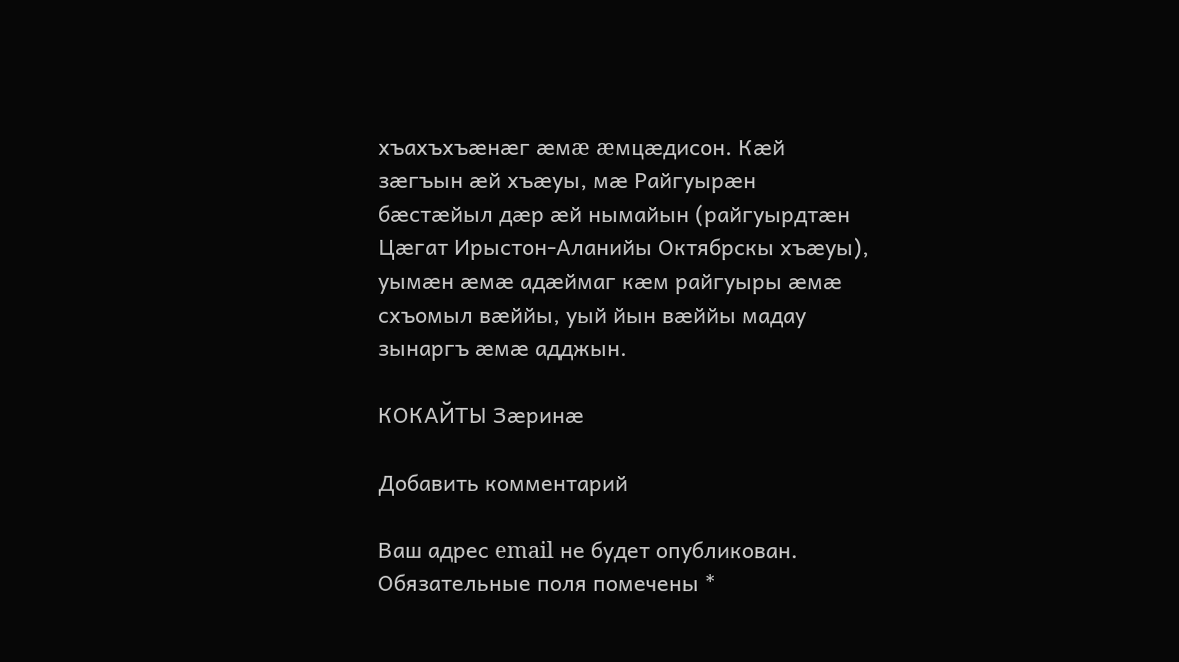хъахъхъæнæг æмæ æмцæдисон. Кæй зæгъын æй хъæуы, мæ Райгуырæн бæстæйыл дæр æй нымайын (райгуырдтæн Цæгат Ирыстон-Аланийы Октябрскы хъæуы), уымæн æмæ адæймаг кæм райгуыры æмæ схъомыл вæййы, уый йын вæййы мадау зынаргъ æмæ адджын.

КОКАЙТЫ Зæринæ

Добавить комментарий

Ваш адрес email не будет опубликован. Обязательные поля помечены *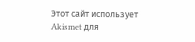Этот сайт использует Akismet для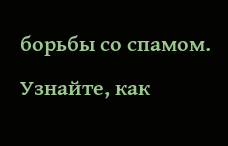борьбы со спамом. Узнайте, как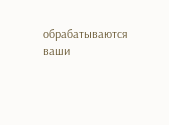обрабатываются ваши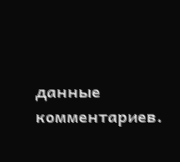данные комментариев.